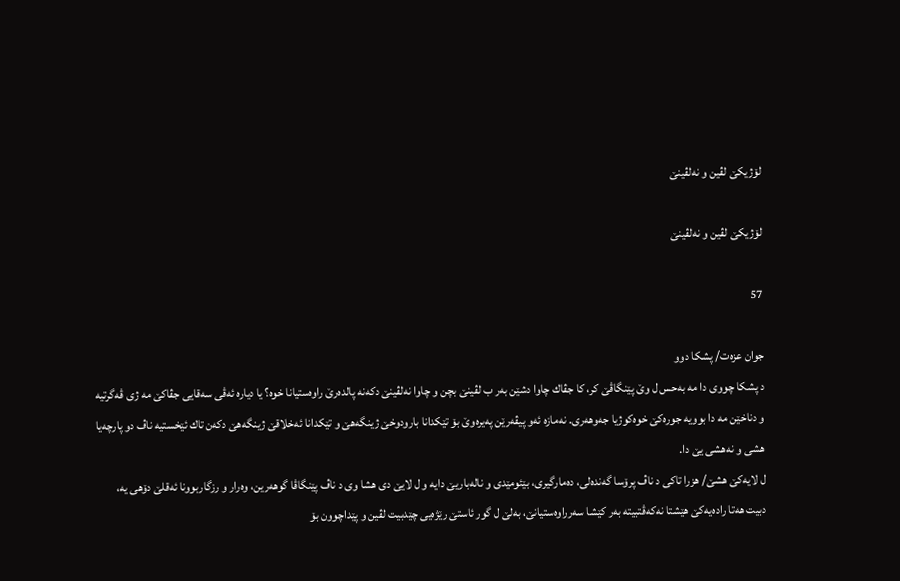لۆژیكێ لڤین و نه‌لڤینێ

لۆژیكێ لڤین و نه‌لڤینێ

57

جوان عزه‌ت/ پشكا دوو
د پشكا چووى دا مه‌ به‌حس ل وێ پێنگاڤێ كر، كا جڤاك چاوا دشێن به‌ر ب لڤینێ بچن و چاوا نه‌لڤینێ دكه‌نه‌ پالده‌رێ راوه‌ستیانا خوه‌؟ یا دیاره‌ ئه‌ڤى سه‌قایى جڤاكێ مه‌ ژى ڤه‌گرتیه‌ و دناخێن مه‌ دا بوویه‌ جوره‌كێ خوه‌كوژیا جه‌وهه‌رى. نه‌مازه‌ ئه‌و پیڤه‌رێن په‌یره‌وێ بۆ تێكدانا بارودوخێ ژینگه‌هێ و تێكدانا ئه‌خلاقێ ژینگه‌هێ دكه‌ن تاك ئێخستیه‌ ناڤ دو پارچه‌یا هشى و نه‌هشى یێ دا.
ل لایه‌كێ هشێ/ هزرا تاكى د ناڤ پرۆسا گه‌نده‌لى، ده‌مارگیرى، بێئومێدى و ناله‌باریێ دایه‌ و ل لایێ دى هشا وى د ناڤ پێنگاڤا گوهه‌رین، وه‌رار و رزگاربوونا ئه‌قلێ دۆهى یه‌، دبیت هه‌تا راده‌یه‌كێ هێشتا نه‌كه‌ڤتبیته‌ به‌ر كێشا سه‌رراوه‌ستیانێ، به‌لێ ل گور ئاستێ رێژه‌یى چێدبیت لڤین و پێداچوون بۆ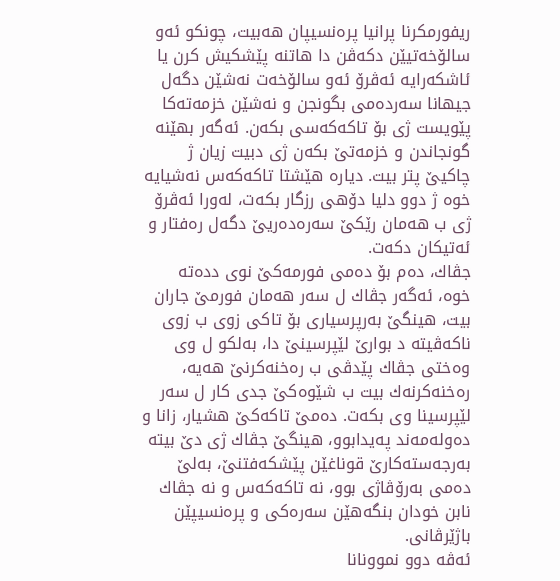ریفورمكرنا پرانیا پره‌نسیپان هه‌بیت، چونكو ئه‌و سالۆخه‌تیێن دكه‌ڤن دا هاتنه‌ پێشكیش كرن یا ئاشكه‌رایه‌ ئه‌ڤرۆ ئه‌و سالۆخه‌ت نه‌شێن دگه‌ل جیهانا سه‌رده‌مى بگونجن و نه‌شێن خزمه‌ته‌كا پێویست ژى بۆ تاكه‌كه‌سى بكه‌ن. ئه‌گه‌ر بهێنه‌ گونجاندن و خزمه‌تێ بكه‌ن ژى دبیت زیان ژ چاكیێ پتر بیت. دیاره‌ هێشتا تاكه‌كه‌س نه‌شیایه‌ خوه‌ ژ دوو دلیا دۆهى رزگار بكه‌ت، له‌ورا ئه‌ڤرۆ ژى ب هه‌مان رێكێ سه‌ره‌ده‌ریێ دگه‌ل ره‌فتار و ئه‌تیكان دكه‌ت.
جڤاك، ده‌م بۆ ده‌مى فورمه‌كێ نوى دده‌ته‌ خوه‌، ئه‌گه‌ر جڤاك ل سه‌ر هه‌مان فورمێ جاران بیت، هینگێ به‌رپرسیارى بۆ تاكى زوى ب زوى ناكه‌ڤیته‌ د بوارێ لێپرسینێ دا، به‌لكو ل وى وه‌ختى جڤاك پێدڤى ب ره‌خنه‌كرنێ هه‌یه‌، ره‌خنه‌كرنه‌ك بیت ب شێوه‌كێ جدى كار ل سه‌ر لێپرسینا وى بكه‌ت. ده‌مێ تاكه‌كێ هشیار، زانا و ده‌وله‌مه‌ند په‌یدابوو، هینگێ جڤاك ژى دێ بیته‌ به‌رجه‌سته‌كارێ قوناغێن پێشكه‌فتنێ، به‌لێ ده‌مى به‌رۆڤاژى بوو، نه‌ تاكه‌كه‌س و نه‌ جڤاك نابن خودان بنگه‌هێن سه‌ره‌كى و پره‌نسیپێن باژێرڤانى.
ئه‌ڤه‌ دوو نموونانا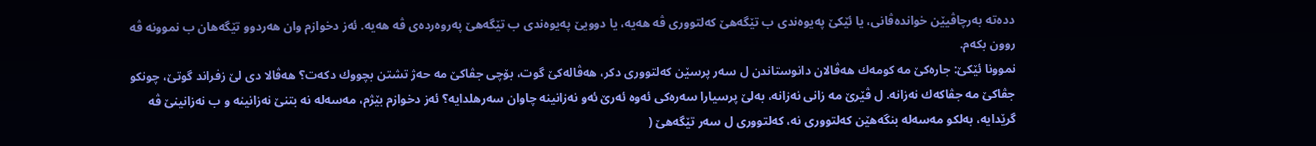دده‌ته‌ به‌رچاڤیێن خوانده‌ڤانى، یا ئێكێ په‌یوه‌ندى ب تێگه‌هێ كه‌لتوورى ڤه‌ هه‌یه‌، یا دوویێ په‌یوه‌ندى ب تێگه‌هێ په‌روه‌رده‌ى ڤه‌ هه‌یه‌. ئه‌ز دخوازم وان هه‌ردوو تێگه‌هان ب نموونه‌ ڤه‌ روون بكه‌م.
نموونا ئێكێ: جاره‌كێ مه‌ كومه‌ك هه‌ڤالان دانوستاندن ل سه‌ر پرسێن كه‌لتوورى دكر، هه‌ڤاله‌كێ گوت، بۆچى جڤاكێ مه‌ حه‌ژ تشتن بچووك دكه‌ت؟ هه‌ڤالا دى لێ زفراند گوتێ، چونكو جڤاكێ مه‌ جڤاكه‌ك نه‌زانه‌. ل ڤێرێ مه‌ زانى نه‌زانه‌، به‌لێ پرسیارا سه‌ره‌كى ئه‌وه‌ ئه‌رێ ئه‌و نه‌زانینه‌ چاوان سه‌رهلدایه‌؟ ئه‌ز دخوازم بێژم، مه‌سه‌له‌ نه‌ بتنێ نه‌زانینه‌ و ب نه‌زانینێ ڤه‌ گرێدایه‌، به‌لكو مه‌سه‌له‌ بنگه‌هێن كه‌لتوورى نه‌، كه‌لتوورى ل سه‌ر تێگه‌هێ (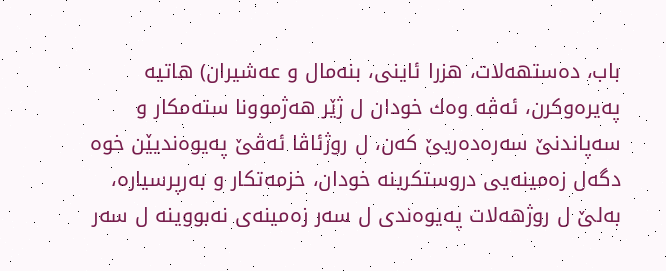باب، ده‌ستهه‌لات، هزرا ئاینى، بنه‌مال و عه‌شیران) هاتیه‌ په‌یره‌وكرن، ئه‌ڤه‌ وه‌ك خودان ل ژێر هه‌ژموونا سته‌مكار و سه‌پاندنێ سه‌ره‌ده‌ریێ كه‌ن، ل روژئاڤا ئه‌ڤێ په‌یوه‌ندیێن خوه‌ دگه‌ل زه‌مینه‌یى دروستكرینه‌ خودان، خزمه‌تكار و به‌رپرسیاره‌، به‌لێ ل روژهه‌لات په‌یوه‌ندى ل سه‌ر زه‌مینه‌ى نه‌بووینه‌ ل سه‌ر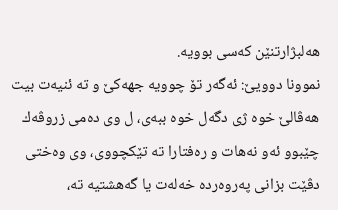هه‌لبژارتنێن كه‌سى بوویه‌.
نموونا دوویێ: ئه‌گه‌ر تۆ چوویه‌ جهه‌كێ و ته‌ ئنیه‌ت بیت هه‌ڤالێ خوه‌ ژى دگه‌ل خوه‌ ببه‌ى، ل وى ده‌مى زروڤه‌ك چێبوو ئه‌و نه‌هات و ره‌فتارا ته‌ تێكچووى، وى وه‌ختى دڤێت بزانى په‌روه‌رده‌ خه‌له‌ت یا گه‌هشتیه‌ ته‌،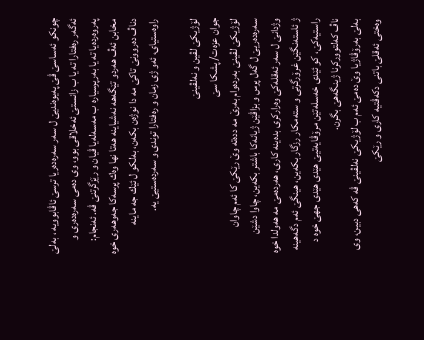چونكو ئه‌ساسێ ڤێ په‌یوه‌ندیێ ل سه‌ر سه‌ره‌ده‌ریا ترسێ ئاڤابوویه‌ ، به‌لێ ئه‌گه‌ر ره‌فتارا ته‌ یا ب زانستێ ئه‌خلاقى بوو، وى ده‌مى سه‌ره‌ده‌رى و په‌روه‌رده‌یا ته‌ یا به‌رپرسیاره‌ ب مه‌سه‌له‌یا ڤیان و رێزگرتنێ ڤه‌. ئه‌نجام: مخابن ئه‌ڤ هه‌ردو تێگه‌هه‌ نه‌شیاینه‌ هه‌تا نها وه‌ك پرسه‌كا جه‌وهه‌رى خوه‌ دناڤ ده‌روونێ تاكێ مه‌ دا نوژه‌ن بكه‌ن، به‌لكو ل ئێك جه ماینه‌ راوه‌ستیاى، ئه‌و ژى زمان و ره‌فتارا توندى و سه‌رده‌ستیێ یه‌.

لۆژیكێ لڤین و نه‌لڤینێ
جوان عزه‌ت/ پشكا سێ
لۆژیكێ لڤینێ به‌رده‌وام به‌رێ مه‌ دده‌ته‌ وێ رێكێ كا ئه‌م چاوان سه‌ره‌ده‌ریێ ل گه‌ل پرس و بزاڤێن ژیانه‌كا باشتر بكه‌ین، چاوا دشێن وژدانێ ل سه‌ر ئه‌قله‌كێ وه‌راركرى بده‌ینه‌ كارى، هه‌رده‌مێ مه‌ هه‌ولدا خوه‌ ژ ئاسته‌نگێن غرۆرگرتى و سته‌مكار رزگار بكه‌ین، هینگێ ئه‌م دگه‌هینه‌ راستیه‌كێ، كو ئێدى خه‌سله‌تێن مرۆڤایه‌تیێ هێدى هێدى جهێ خوه‌ د ناڤ كه‌لتووركرنا ژینگه‌هێ بگرن.
به‌لێ به‌رۆڤاژیا وێ ده‌مێ ئه‌م ب لۆژیكێ نه‌لڤینێ ڤه‌ كه‌هى دبین، وى وه‌ختى ئه‌قلێ باتنى دكه‌ڤتیه‌ كارى و رێكێ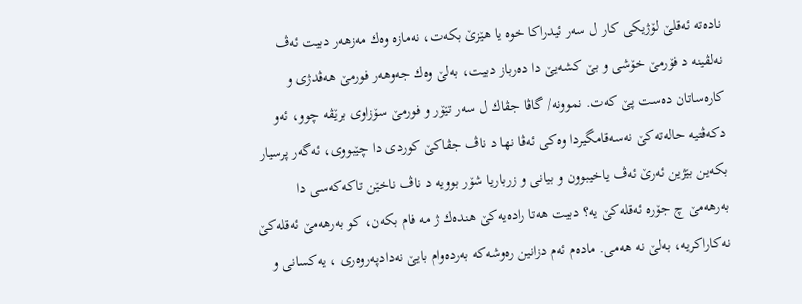ناده‌ته‌ ئه‌قلێ لۆژیكى كار ل سه‌ر ئیدراكا خوه‌ یا هێزێ بكه‌ت، نه‌مازه‌ وه‌ك مه‌زهه‌ر دبیت ئه‌ڤ نه‌لڤینه‌ د فۆرمێ خۆشى و بێ كشه‌یێ دا ده‌رباز دبیت، به‌لێ وه‌ك جه‌وهه‌ر فورمێ هه‌ڤدژى و كاره‌ساتان ده‌ست پێ كه‌ت. نموونه‌/ گاڤا جڤاك ل سه‌ر تێۆر و فورمێ سۆزاوى برێڤه‌ چوو، ئه‌و دكه‌ڤتیه‌ حاله‌ته‌كێ نه‌سه‌قامگیردا وه‌كى ئه‌ڤا نها د ناڤ جڤاكێ كوردى دا چێبووى، ئه‌گه‌ر پرسیار بكه‌ین بێژین ئه‌رێ ئه‌ڤ یاخیبوون و بیانى و زرباریا شۆر بوویه‌ د ناڤ ناخێن تاكه‌كه‌سى دا به‌رهه‌مێ چ جۆره‌ ئه‌قله‌كێ یه‌؟ دبیت هه‌تا راده‌یه‌كێ هنده‌ك ژ مه‌ فام بكه‌ن، كو به‌رهه‌مێ ئه‌قله‌كێ نه‌كاراكریه‌، به‌لێ نه‌ هه‌مى. ماده‌م ئه‌م دزانین ره‌وشه‌كه‌ به‌رده‌وام بایێ نه‌دادپه‌روه‌رى ، یه‌كسانى و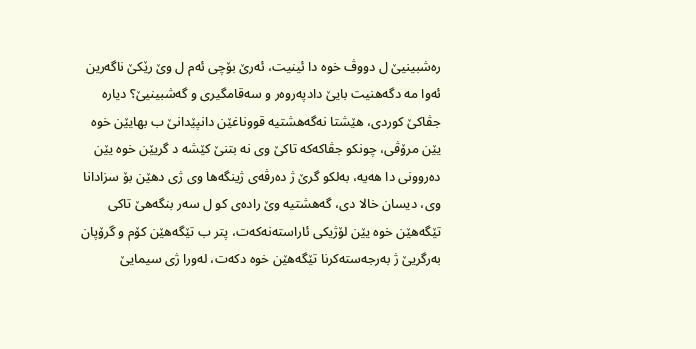ره‌شبینیێ ل دووڤ خوه‌ دا ئینیت، ئه‌رێ بۆچى ئه‌م ل وێ رێكێ ناگه‌رین ئه‌وا مه‌ دگه‌هنیت بایێ دادپه‌روه‌ر و سه‌قامگیرى و گه‌شبینیێ؟ دیاره‌ جڤاكێ كوردى، هێشتا نه‌گه‌هشتیه‌ قووناغێن دانپێدانێ ب بهایێن خوه‌ یێن مرۆڤى، چونكو جڤاكه‌كه‌ تاكێ وى نه‌ بتنێ كێشه‌ د گریێن خوه‌ یێن ده‌روونى دا هه‌یه‌، به‌لكو گرێ ژ ده‌رڤه‌ى ژینگه‌ها وى ژى دهێن بۆ سزادانا وى، دیسان خالا دى، گه‌هشتیه‌ وێ راده‌ى كو ل سه‌ر بنگه‌هێ تاكى تێگه‌هێن خوه‌ یێن لۆژیكى ئاراسته‌نه‌كه‌ت، پتر ب تێگه‌هێن كۆم و گرۆپان به‌رگریێ ژ به‌رجه‌سته‌كرنا تێگه‌هێن خوه‌ دكه‌ت، له‌ورا ژى سیمایێ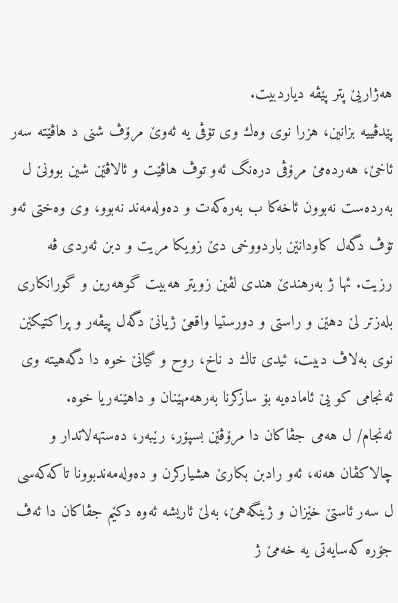هه‌ژاریێ پتر پێڤه‌ دیاردبیت.
پێدڤییه‌ بزانین، هزرا نوى وه‌ك وى تۆڤى یه‌ ئه‌وێ مرۆڤ شنى د هاڤێته‌ سه‌ر ئاخێ، هه‌رده‌مێ مرۆڤى دره‌نگ ئه‌و توڤ هاڤێت و ئالاڤێن شین بوونێ ل به‌رده‌ست نه‌بوون ئاخه‌كا ب به‌ره‌كه‌ت و ده‌وله‌مه‌ند نه‌بوو، وى وه‌ختى ئه‌و تۆڤ دگه‌ل كاودانێن باردووخى دێ زویكا مریت و دبن ئه‌ردى ڤه‌ رزیت. ئها ژ به‌رهندێ هندى لڤین زویتر هه‌بیت گوهه‌رین و گورانكارى بله‌زتر لێ دهێن و راستى و دورستیا واقعێ ژیانێ دگه‌ل پیڤه‌ر و پراكتیكێن نوى به‌لاڤ دبیت، ئیدى تاك د ناخ، روح و گیانێ خوه‌ دا دگه‌هیته‌ وى ئه‌نجامى كو یێ ئاماده‌یه‌ بۆ سازكرنا به‌رهه‌مهێنان و داهێنه‌ریا خوه‌.
ئه‌نجام/ ل هه‌مى جڤاكان دا مرۆڤێن بسپۆر، رێبه‌ر، ده‌ستهه‌لاتدار و چالاكڤان هه‌نه‌، ئه‌و رادبن بكارێ هشیاركرن و ده‌وله‌مه‌ندبوونا تاكه‌كه‌سى ل سه‌ر ئاستێ خێزان و ژینگه‌هێ، به‌لێ ئاریشه‌ ئه‌وه‌ دكێم جڤاكان دا ئه‌ڤ جۆره‌ كه‌سایه‌تى یه‌ خه‌مێ ژ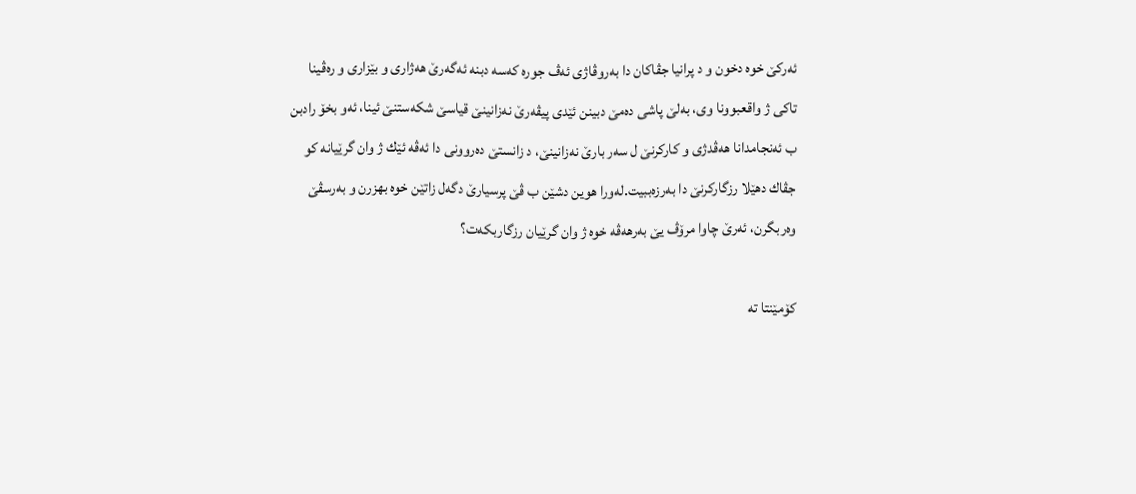ئه‌ركێ خوه‌ دخون و د پرانیا جڤاكان دا به‌روڤاژى ئه‌ڤ جوره‌ كه‌سه‌ دبنه‌ ئه‌گه‌رێ هه‌ژارى و بێزارى و ره‌ڤینا تاكى ژ واقعبوونا وى، به‌لێ پاشى ده‌مێ دبینن ئێدى پیڤه‌رێ نه‌زانینێ قیاسێ شكه‌ستنێ ئینا، ئه‌و بخۆ رادبن ب ئه‌نجامدانا هه‌ڤدژى و كاركرنێ ل سه‌ر بارێ نه‌زانینێ، د زانستێ ده‌روونى دا ئه‌ڤه‌ ئێك ژ وان گرێیانه‌ كو جڤاك دهێلا رزگاركرنێ دا به‌رزه‌ببیت.له‌ورا هوین دشێن ب ڤێ پرسیارێ دگه‌ل زاتێن خوه‌ بهزرن و به‌رسڤێ وه‌ربگرن، ئه‌رێ چاوا مرۆڤ یێ به‌رهه‌ڤه‌ خوه‌ ژ وان گرێیان رزگاربكه‌ت؟

کۆمێنتا تە